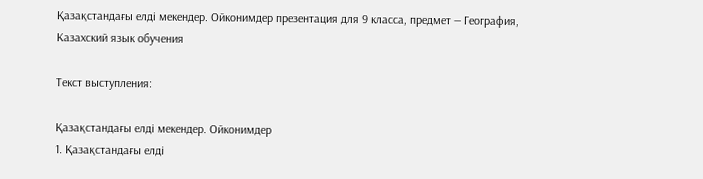Қазақстандағы елді мекендер. Ойконимдер презентация для 9 класса, предмет — География, Казахский язык обучения

Текст выступления:

Қазақстандағы елді мекендер. Ойконимдер
1. Қазақстандағы елді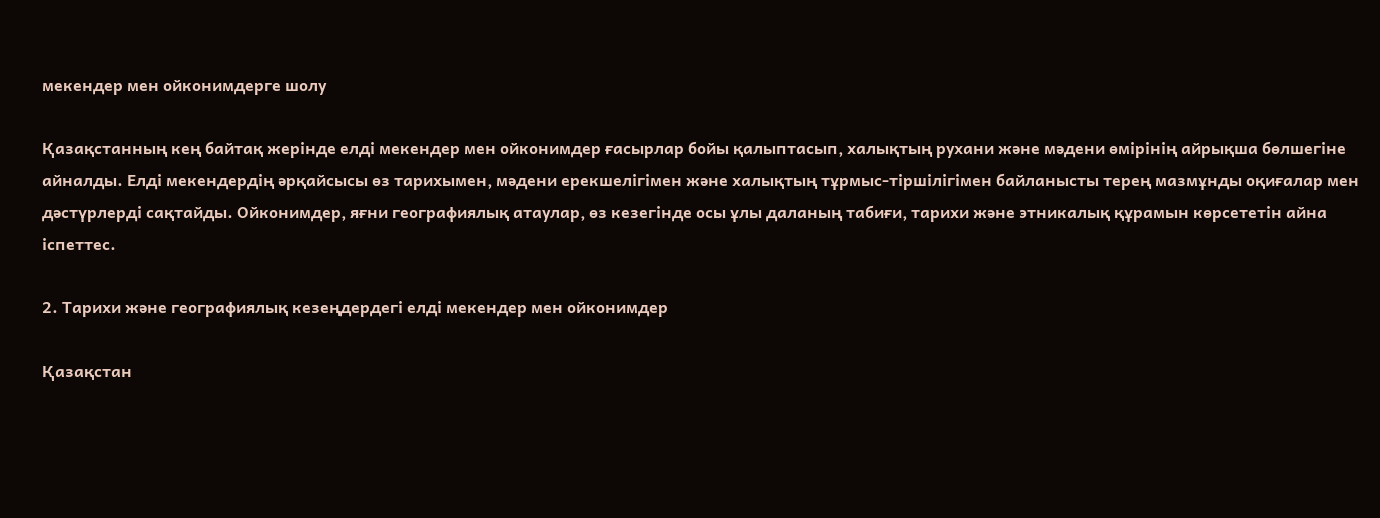мекендер мен ойконимдерге шолу

Қазақстанның кең байтақ жерінде елді мекендер мен ойконимдер ғасырлар бойы қалыптасып, халықтың рухани және мәдени өмірінің айрықша бөлшегіне айналды. Елді мекендердің әрқайсысы өз тарихымен, мәдени ерекшелігімен және халықтың тұрмыс-тіршілігімен байланысты терең мазмұнды оқиғалар мен дәстүрлерді сақтайды. Ойконимдер, яғни географиялық атаулар, өз кезегінде осы ұлы даланың табиғи, тарихи және этникалық құрамын көрсететін айна іспеттес.

2. Тарихи және географиялық кезеңдердегі елді мекендер мен ойконимдер

Қазақстан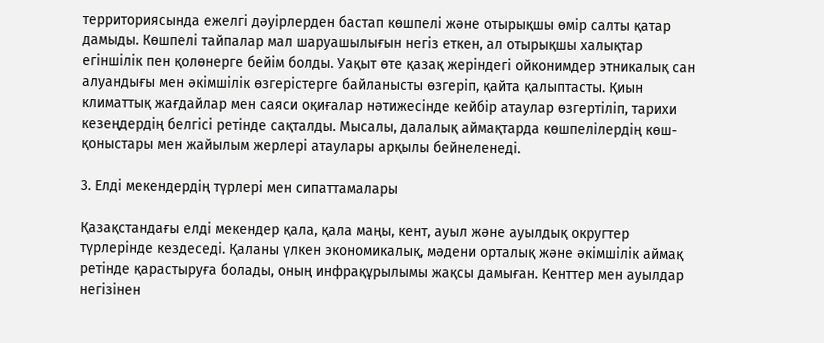территориясында ежелгі дәуірлерден бастап көшпелі және отырықшы өмір салты қатар дамыды. Көшпелі тайпалар мал шаруашылығын негіз еткен, ал отырықшы халықтар егіншілік пен қолөнерге бейім болды. Уақыт өте қазақ жеріндегі ойконимдер этникалық сан алуандығы мен әкімшілік өзгерістерге байланысты өзгеріп, қайта қалыптасты. Қиын климаттық жағдайлар мен саяси оқиғалар нәтижесінде кейбір атаулар өзгертіліп, тарихи кезеңдердің белгісі ретінде сақталды. Мысалы, далалық аймақтарда көшпелілердің көш-қоныстары мен жайылым жерлері атаулары арқылы бейнеленеді.

3. Елді мекендердің түрлері мен сипаттамалары

Қазақстандағы елді мекендер қала, қала маңы, кент, ауыл және ауылдық округтер түрлерінде кездеседі. Қаланы үлкен экономикалық, мәдени орталық және әкімшілік аймақ ретінде қарастыруға болады, оның инфрақұрылымы жақсы дамыған. Кенттер мен ауылдар негізінен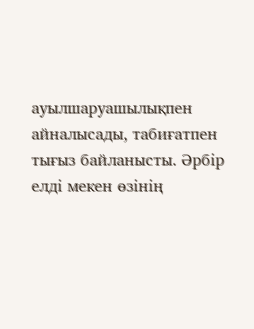ауылшаруашылықпен айналысады, табиғатпен тығыз байланысты. Әрбір елді мекен өзінің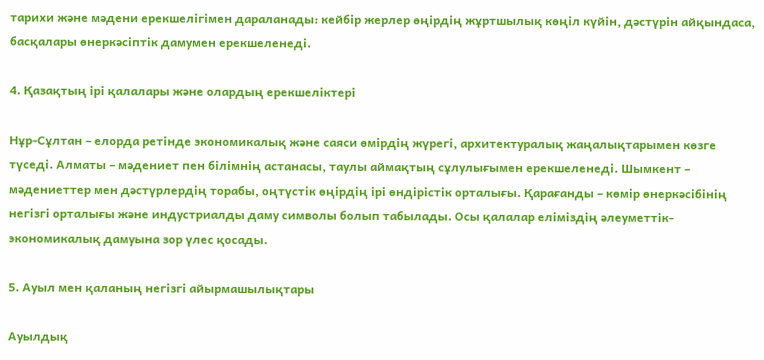тарихи және мәдени ерекшелігімен дараланады: кейбір жерлер өңірдің жұртшылық көңіл күйін, дәстүрін айқындаса, басқалары өнеркәсіптік дамумен ерекшеленеді.

4. Қазақтың ірі қалалары және олардың ерекшеліктері

Нұр-Сұлтан – елорда ретінде экономикалық және саяси өмірдің жүрегі, архитектуралық жаңалықтарымен көзге түседі. Алматы – мәдениет пен білімнің астанасы, таулы аймақтың сұлулығымен ерекшеленеді. Шымкент – мәдениеттер мен дәстүрлердің торабы, оңтүстік өңірдің ірі өндірістік орталығы. Қарағанды – көмір өнеркәсібінің негізгі орталығы және индустриалды даму символы болып табылады. Осы қалалар еліміздің әлеуметтік-экономикалық дамуына зор үлес қосады.

5. Ауыл мен қаланың негізгі айырмашылықтары

Ауылдық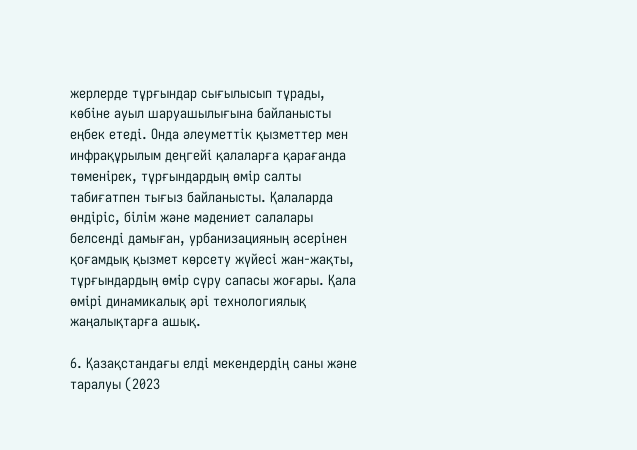жерлерде тұрғындар сығылысып тұрады, көбіне ауыл шаруашылығына байланысты еңбек етеді. Онда әлеуметтік қызметтер мен инфрақұрылым деңгейі қалаларға қарағанда төменірек, тұрғындардың өмір салты табиғатпен тығыз байланысты. Қалаларда өндіріс, білім және мәдениет салалары белсенді дамыған, урбанизацияның әсерінен қоғамдық қызмет көрсету жүйесі жан-жақты, тұрғындардың өмір сүру сапасы жоғары. Қала өмірі динамикалық әрі технологиялық жаңалықтарға ашық.

6. Қазақстандағы елді мекендердің саны және таралуы (2023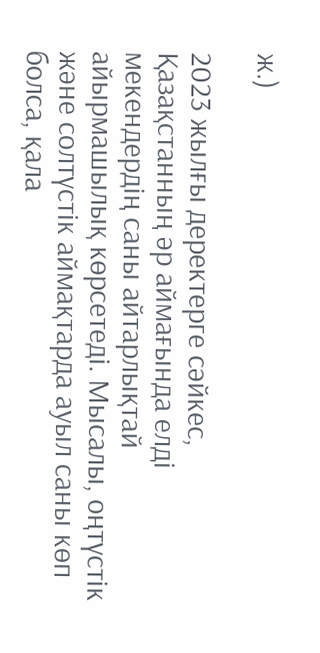ж.)

2023 жылғы деректерге сәйкес, Қазақстанның әр аймағында елді мекендердің саны айтарлықтай айырмашылық көрсетеді. Мысалы, оңтүстік және солтүстік аймақтарда ауыл саны көп болса, қала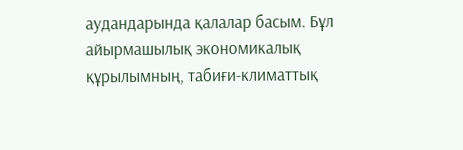аудандарында қалалар басым. Бұл айырмашылық экономикалық құрылымның, табиғи-климаттық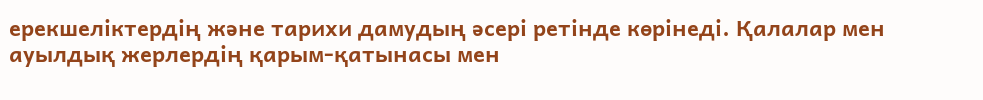ерекшеліктердің және тарихи дамудың әсері ретінде көрінеді. Қалалар мен ауылдық жерлердің қарым-қатынасы мен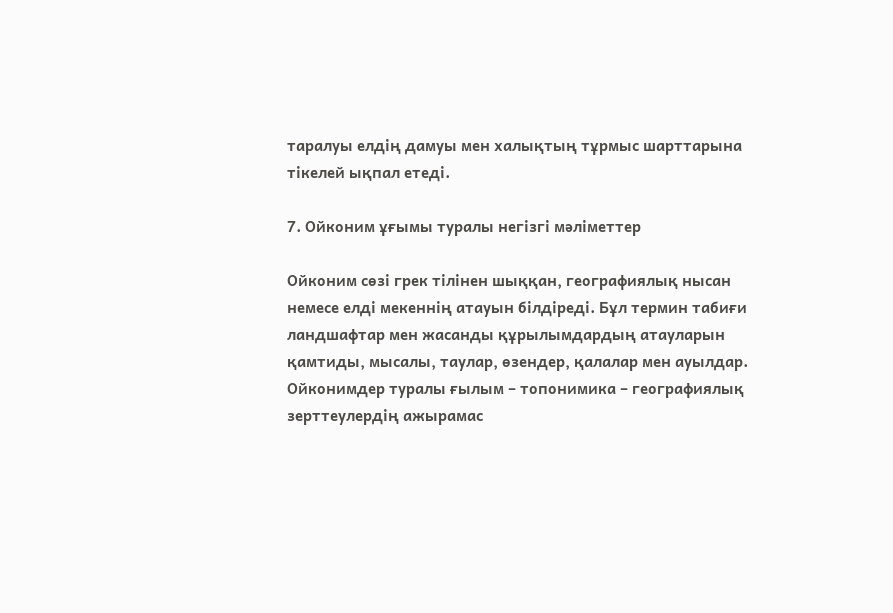таралуы елдің дамуы мен халықтың тұрмыс шарттарына тікелей ықпал етеді.

7. Ойконим ұғымы туралы негізгі мәліметтер

Ойконим сөзі грек тілінен шыққан, географиялық нысан немесе елді мекеннің атауын білдіреді. Бұл термин табиғи ландшафтар мен жасанды құрылымдардың атауларын қамтиды, мысалы, таулар, өзендер, қалалар мен ауылдар. Ойконимдер туралы ғылым – топонимика – географиялық зерттеулердің ажырамас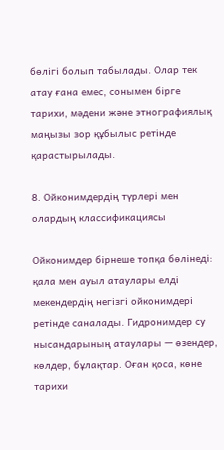бөлігі болып табылады. Олар тек атау ғана емес, сонымен бірге тарихи, мәдени және этнографиялық маңызы зор құбылыс ретінде қарастырылады.

8. Ойконимдердің түрлері мен олардың классификациясы

Ойконимдер бірнеше топқа бөлінеді: қала мен ауыл атаулары елді мекендердің негізгі ойконимдері ретінде саналады. Гидронимдер су нысандарының атаулары — өзендер, көлдер, бұлақтар. Оған қоса, көне тарихи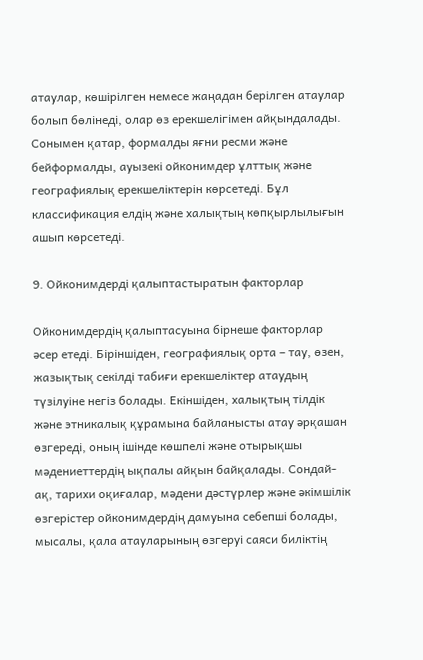атаулар, көшірілген немесе жаңадан берілген атаулар болып бөлінеді, олар өз ерекшелігімен айқындалады. Сонымен қатар, формалды яғни ресми және бейформалды, ауызекі ойконимдер ұлттық және географиялық ерекшеліктерін көрсетеді. Бұл классификация елдің және халықтың көпқырлылығын ашып көрсетеді.

9. Ойконимдерді қалыптастыратын факторлар

Ойконимдердің қалыптасуына бірнеше факторлар әсер етеді. Біріншіден, географиялық орта – тау, өзен, жазықтық секілді табиғи ерекшеліктер атаудың түзілуіне негіз болады. Екіншіден, халықтың тілдік және этникалық құрамына байланысты атау әрқашан өзгереді, оның ішінде көшпелі және отырықшы мәдениеттердің ықпалы айқын байқалады. Сондай-ақ, тарихи оқиғалар, мәдени дәстүрлер және әкімшілік өзгерістер ойконимдердің дамуына себепші болады, мысалы, қала атауларының өзгеруі саяси биліктің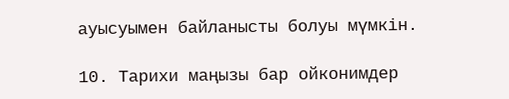ауысуымен байланысты болуы мүмкін.

10. Тарихи маңызы бар ойконимдер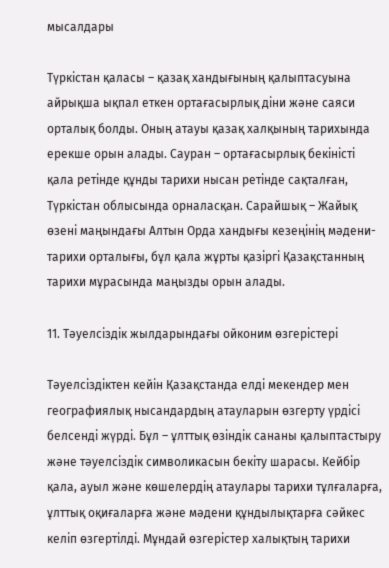мысалдары

Түркістан қаласы – қазақ хандығының қалыптасуына айрықша ықпал еткен ортағасырлық діни және саяси орталық болды. Оның атауы қазақ халқының тарихында ерекше орын алады. Сауран – ортағасырлық бекіністі қала ретінде құнды тарихи нысан ретінде сақталған, Түркістан облысында орналасқан. Сарайшық – Жайық өзені маңындағы Алтын Орда хандығы кезеңінің мәдени-тарихи орталығы, бұл қала жұрты қазіргі Қазақстанның тарихи мұрасында маңызды орын алады.

11. Тәуелсіздік жылдарындағы ойконим өзгерістері

Тәуелсіздіктен кейін Қазақстанда елді мекендер мен географиялық нысандардың атауларын өзгерту үрдісі белсенді жүрді. Бұл – ұлттық өзіндік сананы қалыптастыру және тәуелсіздік символикасын бекіту шарасы. Кейбір қала, ауыл және көшелердің атаулары тарихи тұлғаларға, ұлттық оқиғаларға және мәдени құндылықтарға сәйкес келіп өзгертілді. Мұндай өзгерістер халықтың тарихи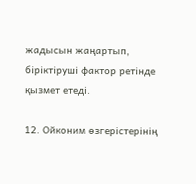жадысын жаңартып, біріктіруші фактор ретінде қызмет етеді.

12. Ойконим өзгерістерінің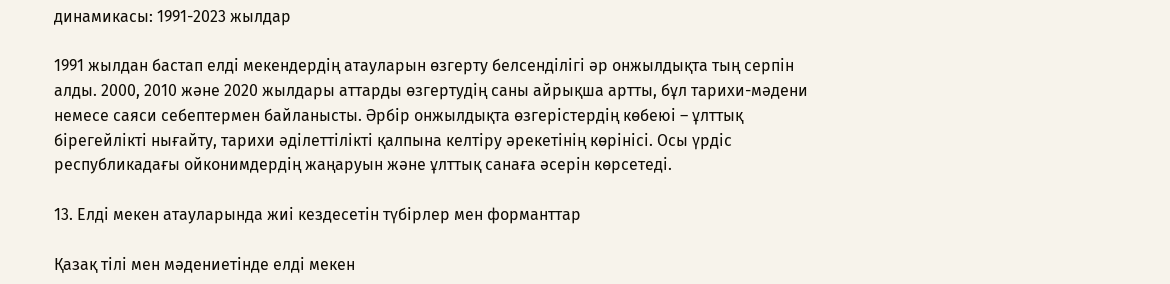динамикасы: 1991-2023 жылдар

1991 жылдан бастап елді мекендердің атауларын өзгерту белсенділігі әр онжылдықта тың серпін алды. 2000, 2010 және 2020 жылдары аттарды өзгертудің саны айрықша артты, бұл тарихи-мәдени немесе саяси себептермен байланысты. Әрбір онжылдықта өзгерістердің көбеюі – ұлттық бірегейлікті нығайту, тарихи әділеттілікті қалпына келтіру әрекетінің көрінісі. Осы үрдіс республикадағы ойконимдердің жаңаруын және ұлттық санаға әсерін көрсетеді.

13. Елді мекен атауларында жиі кездесетін түбірлер мен форманттар

Қазақ тілі мен мәдениетінде елді мекен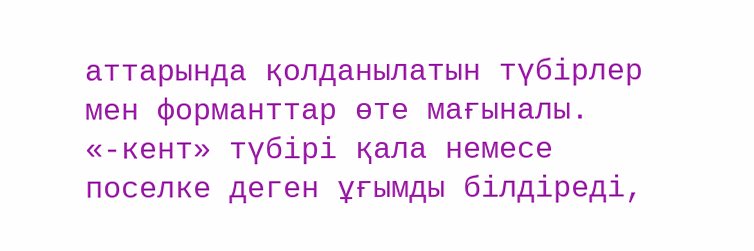аттарында қолданылатын түбірлер мен форманттар өте мағыналы. «-кент» түбірі қала немесе поселке деген ұғымды білдіреді,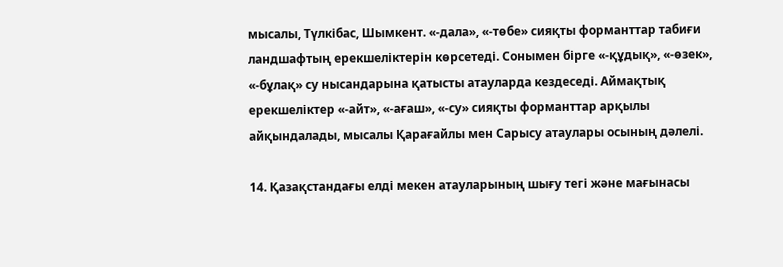мысалы, Түлкібас, Шымкент. «-дала», «-төбе» сияқты форманттар табиғи ландшафтың ерекшеліктерін көрсетеді. Сонымен бірге «-құдық», «-өзек», «-бұлақ» су нысандарына қатысты атауларда кездеседі. Аймақтық ерекшеліктер «-айт», «-ағаш», «-су» сияқты форманттар арқылы айқындалады, мысалы Қарағайлы мен Сарысу атаулары осының дәлелі.

14. Қазақстандағы елді мекен атауларының шығу тегі және мағынасы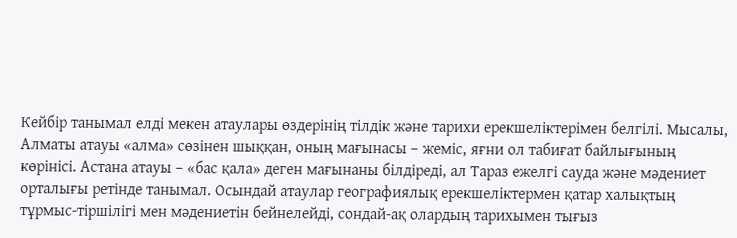Кейбір танымал елді мекен атаулары өздерінің тілдік және тарихи ерекшеліктерімен белгілі. Мысалы, Алматы атауы «алма» сөзінен шыққан, оның мағынасы – жеміс, яғни ол табиғат байлығының көрінісі. Астана атауы – «бас қала» деген мағынаны білдіреді, ал Тараз ежелгі сауда және мәдениет орталығы ретінде танымал. Осындай атаулар географиялық ерекшеліктермен қатар халықтың тұрмыс-тіршілігі мен мәдениетін бейнелейді, сондай-ақ олардың тарихымен тығыз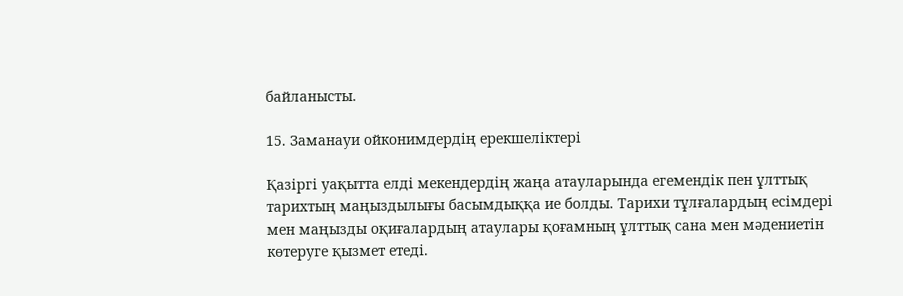байланысты.

15. Заманауи ойконимдердің ерекшеліктері

Қазіргі уақытта елді мекендердің жаңа атауларында егемендік пен ұлттық тарихтың маңыздылығы басымдыққа ие болды. Тарихи тұлғалардың есімдері мен маңызды оқиғалардың атаулары қоғамның ұлттық сана мен мәдениетін көтеруге қызмет етеді.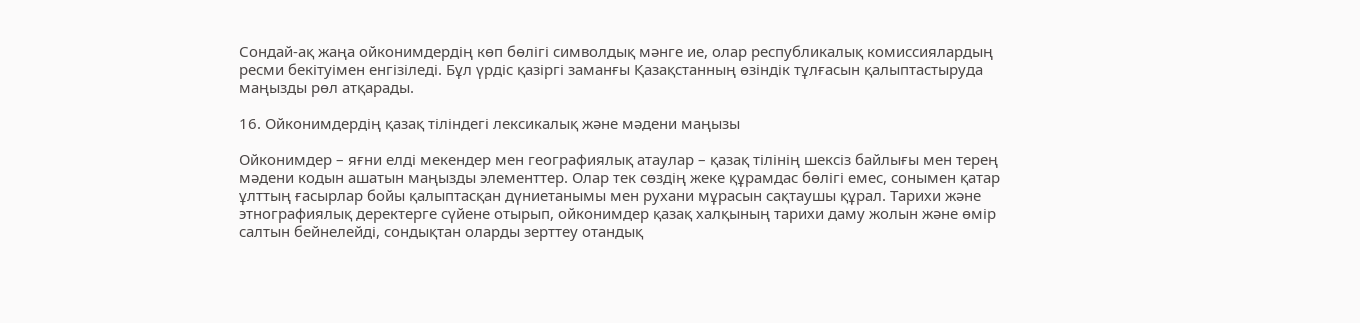Сондай-ақ жаңа ойконимдердің көп бөлігі символдық мәнге ие, олар республикалық комиссиялардың ресми бекітуімен енгізіледі. Бұл үрдіс қазіргі заманғы Қазақстанның өзіндік тұлғасын қалыптастыруда маңызды рөл атқарады.

16. Ойконимдердің қазақ тіліндегі лексикалық және мәдени маңызы

Ойконимдер – яғни елді мекендер мен географиялық атаулар – қазақ тілінің шексіз байлығы мен терең мәдени кодын ашатын маңызды элементтер. Олар тек сөздің жеке құрамдас бөлігі емес, сонымен қатар ұлттың ғасырлар бойы қалыптасқан дүниетанымы мен рухани мұрасын сақтаушы құрал. Тарихи және этнографиялық деректерге сүйене отырып, ойконимдер қазақ халқының тарихи даму жолын және өмір салтын бейнелейді, сондықтан оларды зерттеу отандық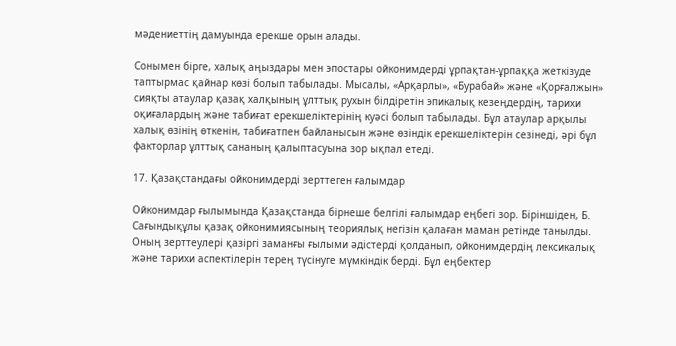мәдениеттің дамуында ерекше орын алады.

Сонымен бірге, халық аңыздары мен эпостары ойконимдерді ұрпақтан-ұрпаққа жеткізуде таптырмас қайнар көзі болып табылады. Мысалы, «Арқарлы», «Бурабай» және «Қорғалжын» сияқты атаулар қазақ халқының ұлттық рухын білдіретін эпикалық кезеңдердің, тарихи оқиғалардың және табиғат ерекшеліктерінің куәсі болып табылады. Бұл атаулар арқылы халық өзінің өткенін, табиғатпен байланысын және өзіндік ерекшеліктерін сезінеді, әрі бұл факторлар ұлттық сананың қалыптасуына зор ықпал етеді.

17. Қазақстандағы ойконимдерді зерттеген ғалымдар

Ойконимдар ғылымында Қазақстанда бірнеше белгілі ғалымдар еңбегі зор. Біріншіден, Б. Сағындықұлы қазақ ойконимиясының теориялық негізін қалаған маман ретінде танылды. Оның зерттеулері қазіргі заманғы ғылыми әдістерді қолданып, ойконимдердің лексикалық және тарихи аспектілерін терең түсінуге мүмкіндік берді. Бұл еңбектер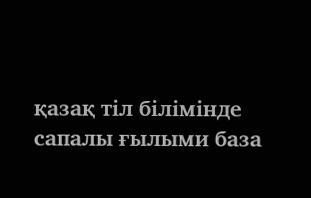қазақ тіл білімінде сапалы ғылыми база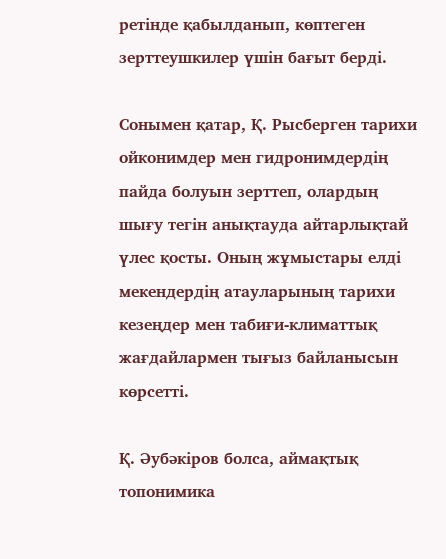ретінде қабылданып, көптеген зерттеушкилер үшін бағыт берді.

Сонымен қатар, Қ. Рысберген тарихи ойконимдер мен гидронимдердің пайда болуын зерттеп, олардың шығу тегін анықтауда айтарлықтай үлес қосты. Оның жұмыстары елді мекендердің атауларының тарихи кезеңдер мен табиғи-климаттық жағдайлармен тығыз байланысын көрсетті.

Қ. Әубәкіров болса, аймақтық топонимика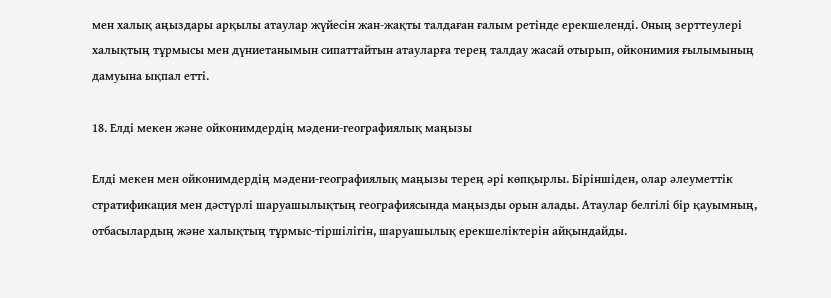мен халық аңыздары арқылы атаулар жүйесін жан-жақты талдаған ғалым ретінде ерекшеленді. Оның зерттеулері халықтың тұрмысы мен дүниетанымын сипаттайтын атауларға терең талдау жасай отырып, ойконимия ғылымының дамуына ықпал етті.

18. Елді мекен және ойконимдердің мәдени-географиялық маңызы

Елді мекен мен ойконимдердің мәдени-географиялық маңызы терең әрі көпқырлы. Біріншіден, олар әлеуметтік стратификация мен дәстүрлі шаруашылықтың географиясында маңызды орын алады. Атаулар белгілі бір қауымның, отбасылардың және халықтың тұрмыс-тіршілігін, шаруашылық ерекшеліктерін айқындайды.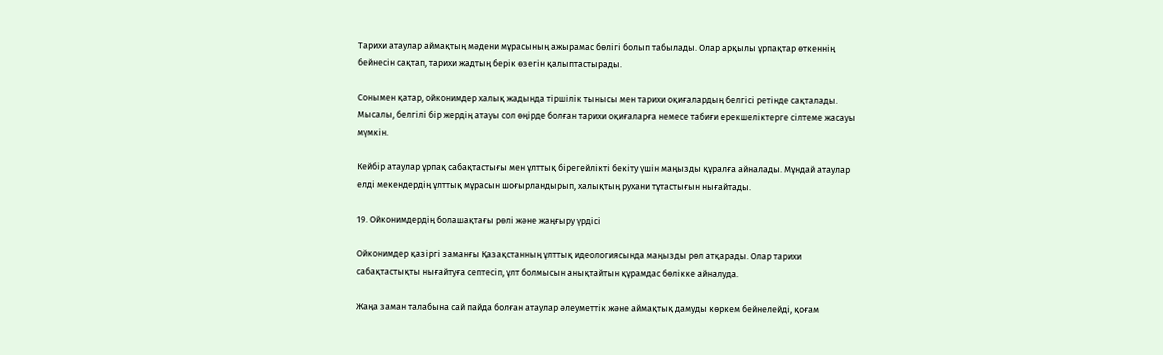Тарихи атаулар аймақтың мәдени мұрасының ажырамас бөлігі болып табылады. Олар арқылы ұрпақтар өткеннің бейнесін сақтап, тарихи жадтың берік өзегін қалыптастырады.

Сонымен қатар, ойконимдер халық жадында тіршілік тынысы мен тарихи оқиғалардың белгісі ретінде сақталады. Мысалы, белгілі бір жердің атауы сол өңірде болған тарихи оқиғаларға немесе табиғи ерекшеліктерге сілтеме жасауы мүмкін.

Кейбір атаулар ұрпақ сабақтастығы мен ұлттық бірегейлікті бекіту үшін маңызды құралға айналады. Мұндай атаулар елді мекендердің ұлттық мұрасын шоғырландырып, халықтың рухани тұтастығын нығайтады.

19. Ойконимдердің болашақтағы рөлі және жаңғыру үрдісі

Ойконимдер қазіргі заманғы Қазақстанның ұлттық идеологиясында маңызды рөл атқарады. Олар тарихи сабақтастықты нығайтуға септесіп, ұлт болмысын анықтайтын құрамдас бөлікке айналуда.

Жаңа заман талабына сай пайда болған атаулар әлеуметтік және аймақтық дамуды көркем бейнелейді, қоғам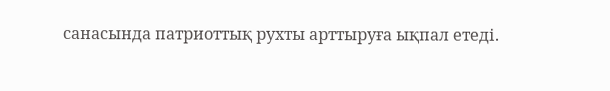санасында патриоттық рухты арттыруға ықпал етеді.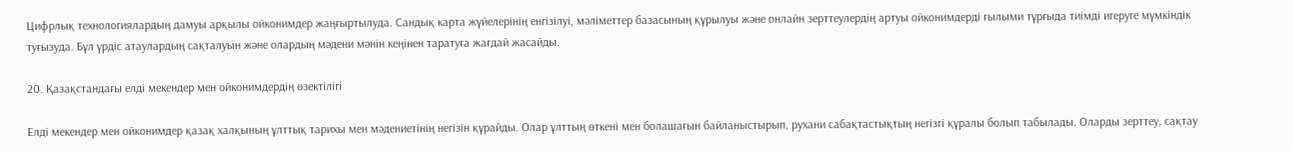Цифрлық технологиялардың дамуы арқылы ойконимдер жаңғыртылуда. Сандық карта жүйелерінің енгізілуі, мәліметтер базасының құрылуы және онлайн зерттеулердің артуы ойконимдерді ғылыми тұрғыда тиімді игеруге мүмкіндік туғызуда. Бұл үрдіс атаулардың сақталуын және олардың мәдени мәнін кеңінен таратуға жағдай жасайды.

20. Қазақстандағы елді мекендер мен ойконимдердің өзектілігі

Елді мекендер мен ойконимдер қазақ халқының ұлттық тарихы мен мәдениетінің негізін құрайды. Олар ұлттың өткені мен болашағын байланыстырып, рухани сабақтастықтың негізгі құралы болып табылады. Оларды зерттеу, сақтау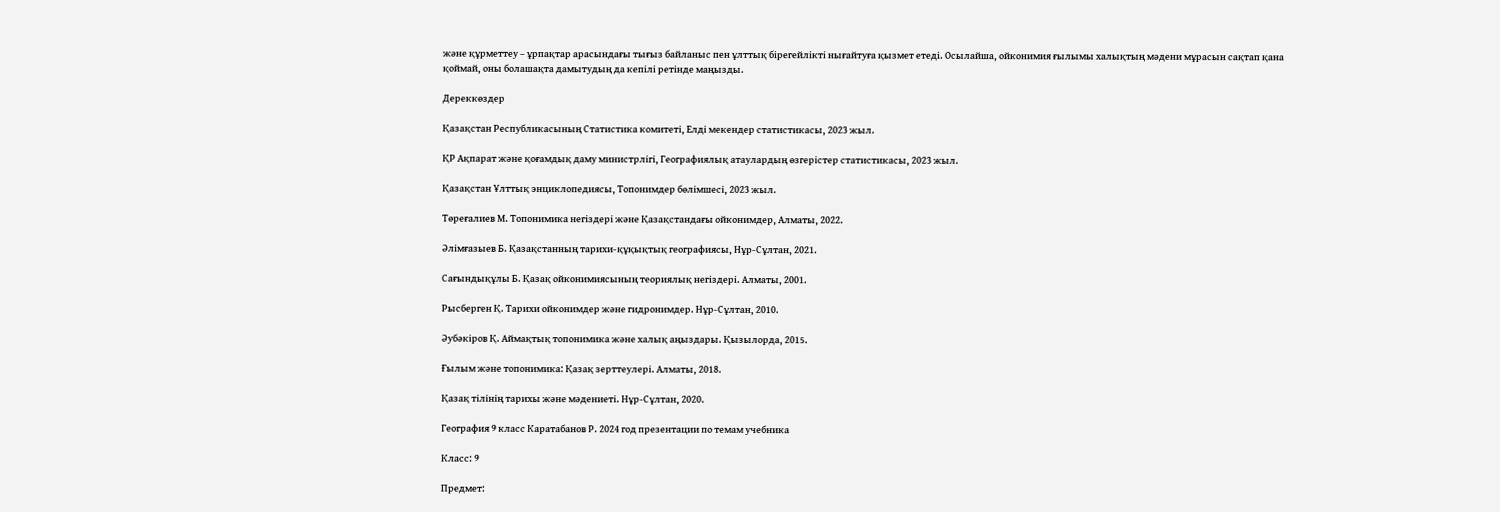және құрметтеу – ұрпақтар арасындағы тығыз байланыс пен ұлттық бірегейлікті нығайтуға қызмет етеді. Осылайша, ойконимия ғылымы халықтың мәдени мұрасын сақтап қана қоймай, оны болашақта дамытудың да кепілі ретінде маңызды.

Дереккөздер

Қазақстан Республикасының Статистика комитеті, Елді мекендер статистикасы, 2023 жыл.

ҚР Ақпарат және қоғамдық даму министрлігі, Географиялық атаулардың өзгерістер статистикасы, 2023 жыл.

Қазақстан Ұлттық энциклопедиясы, Топонимдер бөлімшесі, 2023 жыл.

Төреғалиев М. Топонимика негіздері және Қазақстандағы ойконимдер, Алматы, 2022.

Әлімғазыев Б. Қазақстанның тарихи-құқықтық географиясы, Нұр-Сұлтан, 2021.

Сағындықұлы Б. Қазақ ойконимиясының теориялық негіздері. Алматы, 2001.

Рысберген Қ. Тарихи ойконимдер және гидронимдер. Нұр-Сұлтан, 2010.

Әубәкіров Қ. Аймақтық топонимика және халық аңыздары. Қызылорда, 2015.

Ғылым және топонимика: Қазақ зерттеулері. Алматы, 2018.

Қазақ тілінің тарихы және мәдениеті. Нұр-Сұлтан, 2020.

География 9 класс Каратабанов Р. 2024 год презентации по темам учебника

Класс: 9

Предмет: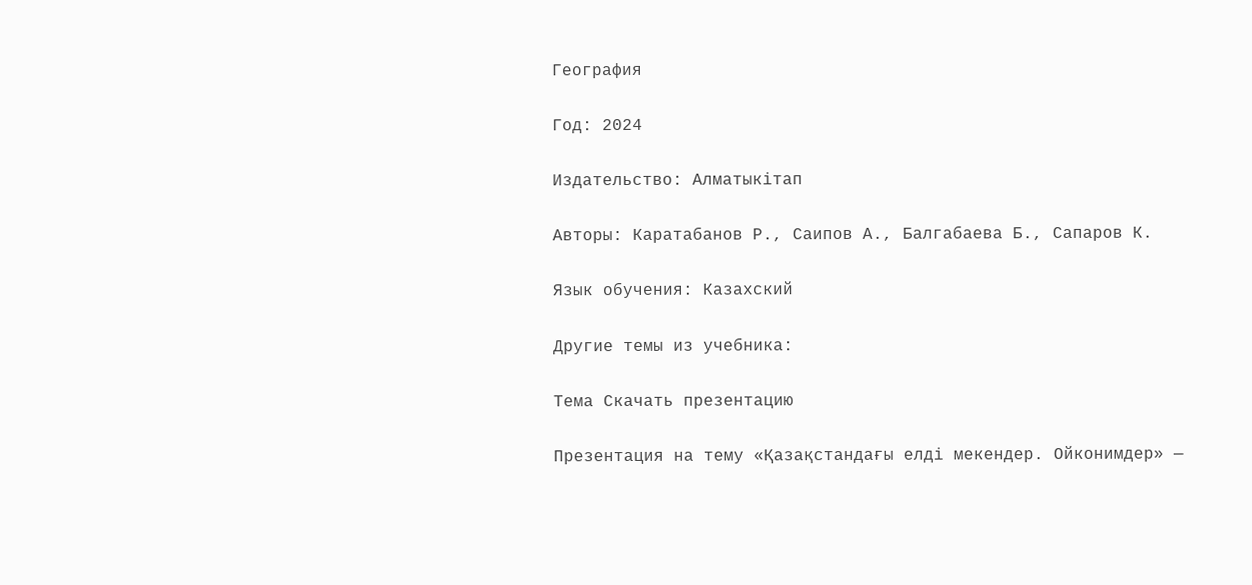География

Год: 2024

Издательство: Алматыкітап

Авторы: Каратабанов Р., Саипов А., Балгабаева Б., Сапаров К.

Язык обучения: Казахский

Другие темы из учебника:

Тема Скачать презентацию

Презентация на тему «Қазақстандағы елді мекендер. Ойконимдер» —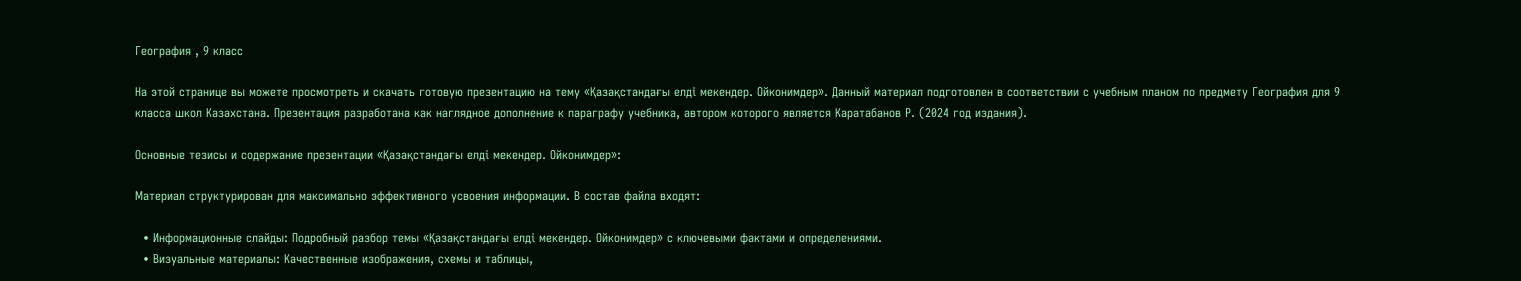География , 9 класс

На этой странице вы можете просмотреть и скачать готовую презентацию на тему «Қазақстандағы елді мекендер. Ойконимдер». Данный материал подготовлен в соответствии с учебным планом по предмету География для 9 класса школ Казахстана. Презентация разработана как наглядное дополнение к параграфу учебника, автором которого является Каратабанов Р. (2024 год издания).

Основные тезисы и содержание презентации «Қазақстандағы елді мекендер. Ойконимдер»:

Материал структурирован для максимально эффективного усвоения информации. В состав файла входят:

  • Информационные слайды: Подробный разбор темы «Қазақстандағы елді мекендер. Ойконимдер» с ключевыми фактами и определениями.
  • Визуальные материалы: Качественные изображения, схемы и таблицы,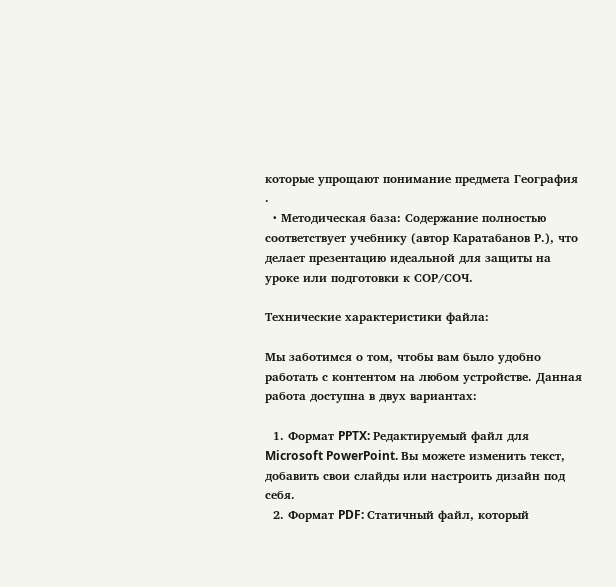которые упрощают понимание предмета География .
  • Методическая база: Содержание полностью соответствует учебнику (автор Каратабанов Р.), что делает презентацию идеальной для защиты на уроке или подготовки к СОР/СОЧ.

Технические характеристики файла:

Мы заботимся о том, чтобы вам было удобно работать с контентом на любом устройстве. Данная работа доступна в двух вариантах:

  1. Формат PPTX: Редактируемый файл для Microsoft PowerPoint. Вы можете изменить текст, добавить свои слайды или настроить дизайн под себя.
  2. Формат PDF: Статичный файл, который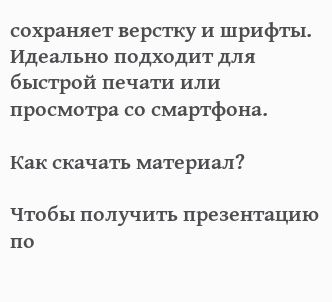сохраняет верстку и шрифты. Идеально подходит для быстрой печати или просмотра со смартфона.

Как скачать материал?

Чтобы получить презентацию по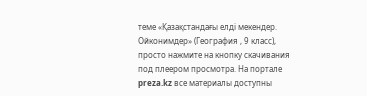теме «Қазақстандағы елді мекендер. Ойконимдер» (География , 9 класс), просто нажмите на кнопку скачивания под плеером просмотра. На портале preza.kz все материалы доступны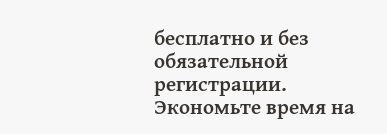бесплатно и без обязательной регистрации. Экономьте время на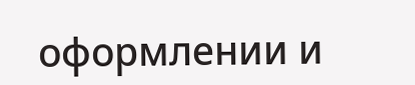оформлении и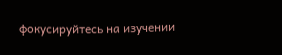фокусируйтесь на изучении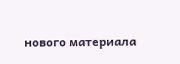нового материала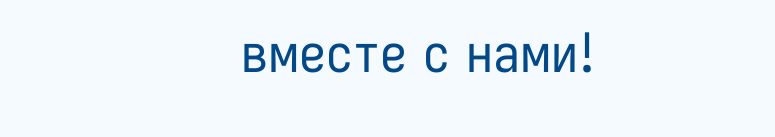вместе с нами!